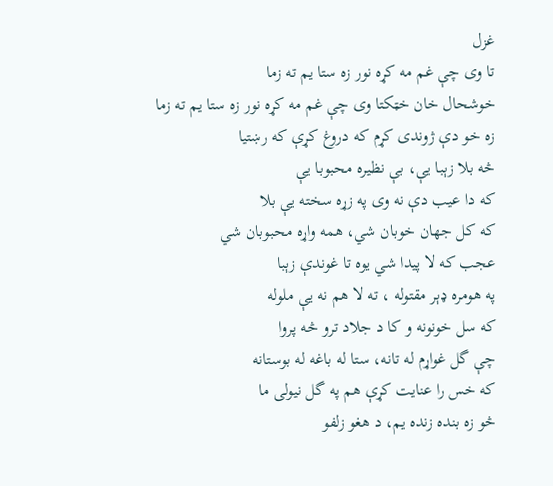غزل
تا وی چې غم مه کړه نور زه ستا يم ته زما
خوشحال خان خټکتا وی چې غم مه کړه نور زه ستا يم ته زما
زه خو دې ژوندی کړم که دروغ کړې که رښتيا
څه بلا زېبا يې، بې نظيره محبوبا يې
که دا عيب دې نه وی په زړه سخته يې بلا
که کل جهان خوبان شي، همه واړه محبوبان شي
عجب که لا پيدا شي يوه تا غوندې زېبا
په هومره ډېر مقتوله ، ته لا هم نه يې ملوله
که سل خونونه و کا د جلاد ترو څه پروا
چې گل غواړم له تانه، ستا له باغه له بوستانه
که خس را عنايت کړې هم په گل نيولی ما
څو زه بنده زنده يم، د هغو زلفو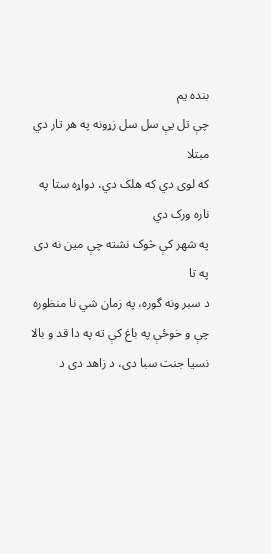بنده يم
چې تل يې سل سل زړونه په هر تار دي مبتلا
که لوی دي که هلک دي، دواړه ستا په ناره ورک دي
په شهر کې څوک نشته چې مين نه دی په تا
د سبر ونه گوره، په زمان شي نا منظوره
چې و خوځې په باغ کې ته په دا قد و بالا
نسيا جنت سبا دی، د زاهد دی د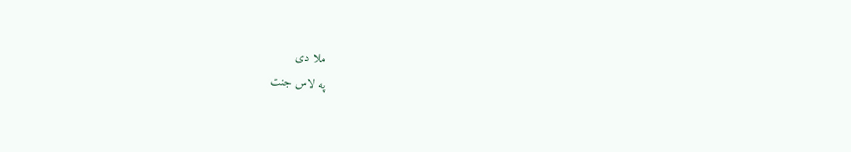ملا دی
په لاس جنت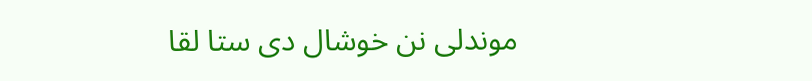موندلی نن خوشال دی ستا لقا